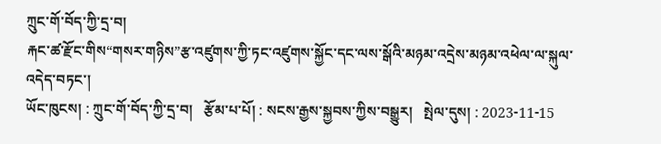ཀྲུང་གོ་བོད་ཀྱི་དྲ་བ།
རྐང་ཚ་རྫོང་གིས“གསར་གཉིས”རྩ་འཛུགས་ཀྱི་ཏང་འཛུགས་སྐྱོང་དང་ལས་སྒོའི་མཉམ་འདྲེས་མཉམ་འཕེལ་ལ་སྐུལ་འདེད་བཏང་།
ཡོང་ཁུངས། : ཀྲུང་གོ་བོད་ཀྱི་དྲ་བ།   རྩོམ་པ་པོ། : སངས་རྒྱས་སྐྱབས་ཀྱིས་བསྒྱུར།   སྤེལ་དུས། : 2023-11-15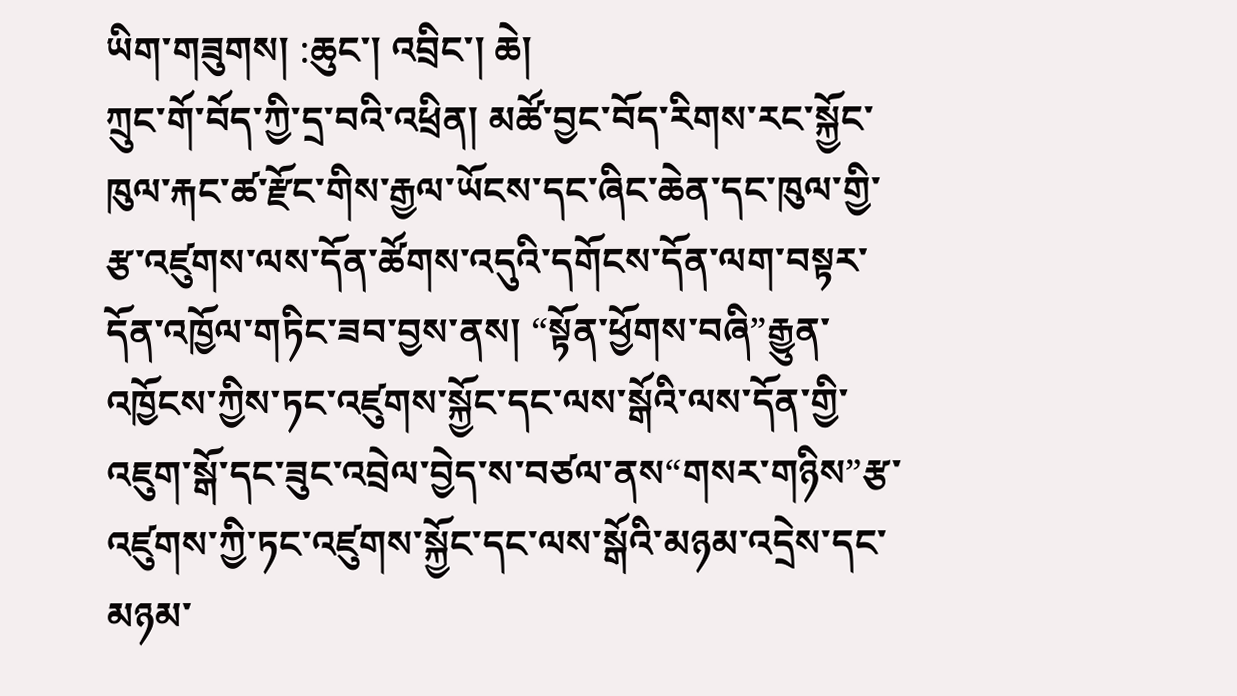ཡིག་གཟུགས། :ཆུང་། འབྲིང་། ཆེ།
ཀྲུང་གོ་བོད་ཀྱི་དྲ་བའི་འཕྲིན། མཚོ་བྱང་བོད་རིགས་རང་སྐྱོང་ཁུལ་རྐང་ཚ་རྫོང་གིས་རྒྱལ་ཡོངས་དང་ཞིང་ཆེན་དང་ཁུལ་གྱི་རྩ་འཛུགས་ལས་དོན་ཚོགས་འདུའི་དགོངས་དོན་ལག་བསྟར་དོན་འཁྱོལ་གཏིང་ཟབ་བྱས་ནས། “སྟོན་ཕྱོགས་བཞི”རྒྱུན་འཁྱོངས་ཀྱིས་ཏང་འཛུགས་སྐྱོང་དང་ལས་སྒོའི་ལས་དོན་གྱི་འཇུག་སྒོ་དང་ཟུང་འབྲེལ་བྱེད་ས་བཙལ་ནས“གསར་གཉིས”རྩ་འཛུགས་ཀྱི་ཏང་འཛུགས་སྐྱོང་དང་ལས་སྒོའི་མཉམ་འདྲེས་དང་མཉམ་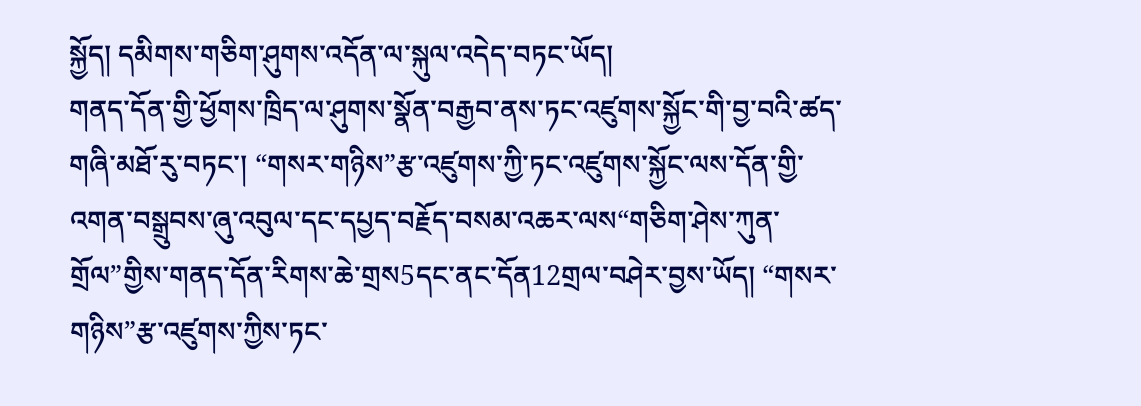སྐྱོད། དམིགས་གཅིག་ཤུགས་འདོན་ལ་སྐུལ་འདེད་བཏང་ཡོད།
གནད་དོན་གྱི་ཕྱོགས་ཁྲིད་ལ་ཤུགས་སྣོན་བརྒྱབ་ནས་ཏང་འཛུགས་སྐྱོང་གི་བྱ་བའི་ཚད་གཞི་མཐོ་རུ་བཏང་། “གསར་གཉིས”རྩ་འཛུགས་ཀྱི་ཏང་འཛུགས་སྐྱོང་ལས་དོན་གྱི་འགན་བསྒྲུབས་ཞུ་འབུལ་དང་དཔྱད་བརྗོད་བསམ་འཆར་ལས“གཅིག་ཤེས་ཀུན་གྲོལ”གྱིས་གནད་དོན་རིགས་ཆེ་གྲས5དང་ནང་དོན12གྲལ་བཤེར་བྱས་ཡོད། “གསར་གཉིས”རྩ་འཛུགས་ཀྱིས་ཏང་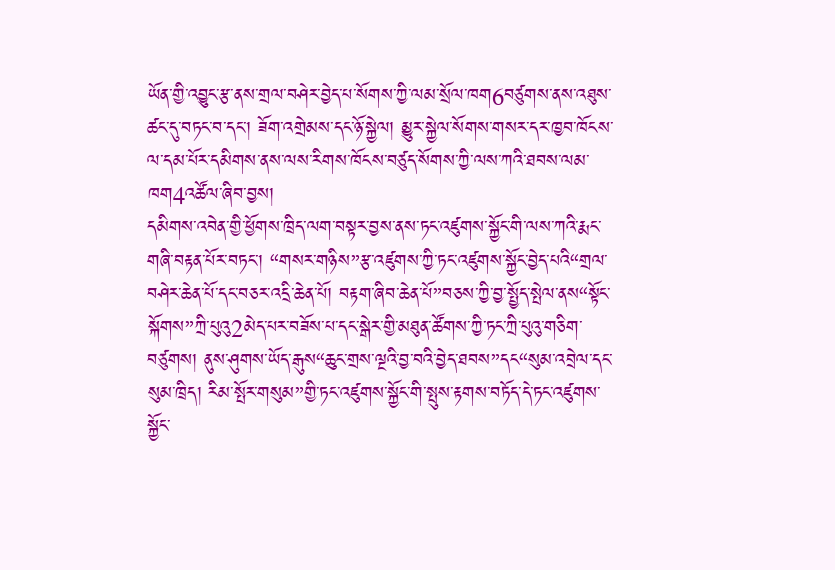ཡོན་གྱི་འབྱུང་རྩ་ནས་གྲལ་བཤེར་བྱེད་པ་སོགས་ཀྱི་ལམ་སྲོལ་ཁག6བཙུགས་ནས་འཐུས་ཚང་དུ་བཏང་བ་དང་། ཟོག་འགྲེམས་དང་ཉོ་སྐྱེལ། མྱུར་སྐྱེལ་སོགས་གསར་དར་ཁྱབ་ཁོངས་ལ་དམ་པོར་དམིགས་ནས་ལས་རིགས་ཁོངས་བཙུད་སོགས་ཀྱི་ལས་ཀའི་ཐབས་ལམ་ཁག4འཚོལ་ཞིབ་བྱས།
དམིགས་འབེན་གྱི་ཕྱོགས་ཁྲིད་ལག་བསྟར་བྱས་ནས་ཏང་འཛུགས་སྐྱོང་གི་ལས་ཀའི་རྨང་གཞི་བརྟན་པོར་བཏང་། “གསར་གཉིས”རྩ་འཛུགས་ཀྱི་ཏང་འཛུགས་སྐྱོང་བྱེད་པའི“གྲལ་བཤེར་ཆེན་པོ་དང་བཅར་འདྲི་ཆེན་པོ། བརྟག་ཞིབ་ཆེན་པོ”བཅས་ཀྱི་བྱ་སྤྱོད་སྤེལ་ནས“སྟོང་སྐོགས”ཀྲི་པུའུ2མེད་པར་བཟོས་པ་དང་སྒེར་གྱི་མཐུན་ཚོགས་ཀྱི་ཏང་ཀྲི་པུའུ་གཅིག་བཙུགས། ནུས་ཤུགས་ཡོད་རྒུས“ཆུང་གྲས་ལྔའི་བྱ་བའི་བྱེད་ཐབས”དང“སུམ་འབྲེལ་དང་སུམ་ཁྲིད། རིམ་སྤོར་གསུམ”གྱི་ཏང་འཛུགས་སྐྱོང་གི་སྤུས་རྟགས་བཏོད་དེ་ཏང་འཛུགས་སྐྱོང་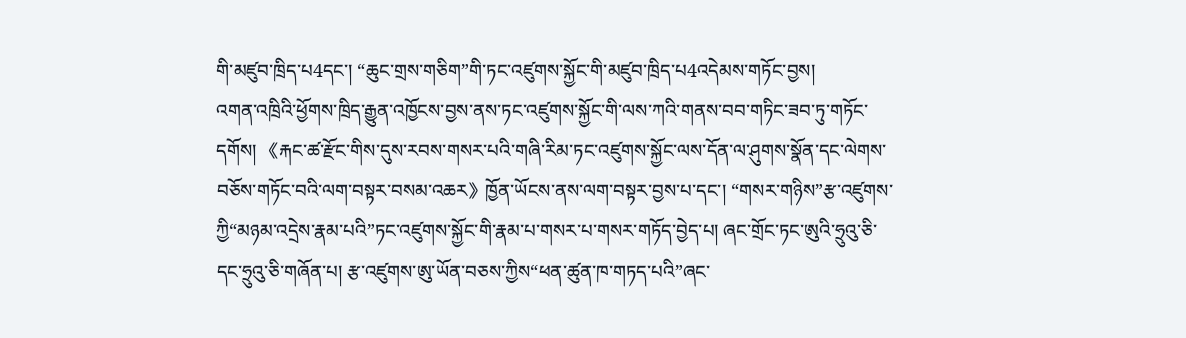གི་མཛུབ་ཁྲིད་པ4དང་། “ཆུང་གྲས་གཅིག”གི་ཏང་འཛུགས་སྐྱོང་གི་མཛུབ་ཁྲིད་པ4འདེམས་གཏོང་བྱས།
འགན་འཁྲིའི་ཕྱོགས་ཁྲིད་རྒྱུན་འཁྱོངས་བྱས་ནས་ཏང་འཛུགས་སྐྱོང་གི་ལས་ཀའི་གནས་བབ་གཏིང་ཟབ་ཏུ་གཏོང་དགོས། 《རྐང་ཚ་རྫོང་གིས་དུས་རབས་གསར་པའི་གཞི་རིམ་ཏང་འཛུགས་སྐྱོང་ལས་དོན་ལ་ཤུགས་སྣོན་དང་ལེགས་བཅོས་གཏོང་བའི་ལག་བསྟར་བསམ་འཆར》ཁྱོན་ཡོངས་ནས་ལག་བསྟར་བྱས་པ་དང་། “གསར་གཉིས”རྩ་འཛུགས་ཀྱི“མཉམ་འདྲེས་རྣམ་པའི”ཏང་འཛུགས་སྐྱོང་གི་རྣམ་པ་གསར་པ་གསར་གཏོད་བྱེད་པ། ཞང་གྲོང་ཏང་ཨུའི་ཧྲུའུ་ཅི་དང་ཧྲུའུ་ཅི་གཞོན་པ། རྩ་འཛུགས་ཨུ་ཡོན་བཅས་ཀྱིས“ཕན་ཚུན་ཁ་གཏད་པའི”ཞང་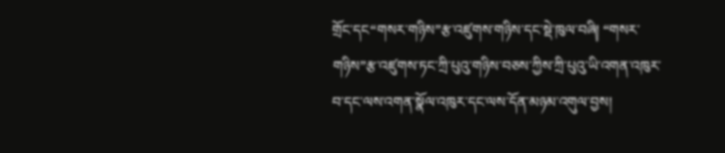གྲོང་དང“གསར་གཉིས”རྩ་འཛུགས་གཉིས་དང་སྡེ་ཁུལ་བཞི། “གསར་གཉིས”རྩ་འཛུགས་ཏང་ཀྲི་པུའུ་གཉིས་བཅས་ཀྱིས་ཀྲི་པུའུ་ཡི་འགན་འཁུར་བ་དང་ལས་འགན་སྣོལ་འཁུར་དང་ལས་དོན་མཉམ་འགུལ་བྱས།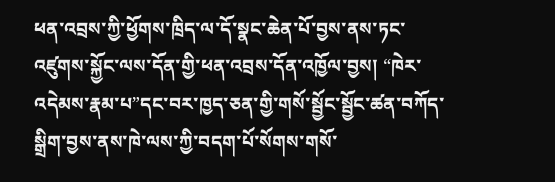ཕན་འབྲས་ཀྱི་ཕྱོགས་ཁྲིད་ལ་དོ་སྣང་ཆེན་པོ་བྱས་ནས་ཏང་འཛུགས་སྐྱོང་ལས་དོན་གྱི་ཕན་འབྲས་དོན་འཁྱོལ་བྱས། “ཁེར་འདེམས་རྣམ་པ”དང་བར་ཁྱད་ཅན་གྱི་གསོ་སྦྱོང་སྦྱོང་ཚན་བཀོད་སྒྲིག་བྱས་ནས་ཁེ་ལས་ཀྱི་བདག་པོ་སོགས་གསོ་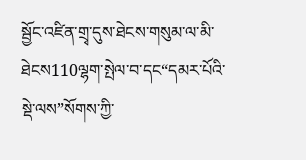སྦྱོང་འཛིན་གྲྭ་དུས་ཐེངས་གསུམ་ལ་མི་ཐེངས110ལྷག་སྤེལ་བ་དང“དམར་པོའི་སྡེ་ལས”སོགས་ཀྱི་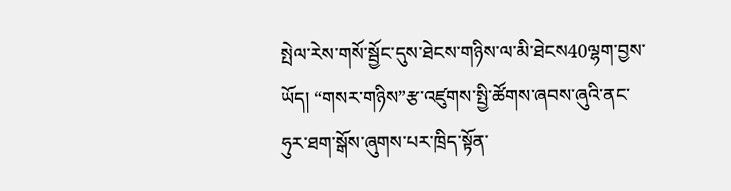སྤེལ་རེས་གསོ་སྦྱོང་དུས་ཐེངས་གཉིས་ལ་མི་ཐེངས40ལྷག་བྱས་ཡོད། “གསར་གཉིས”རྩ་འཛུགས་སྤྱི་ཚོགས་ཞབས་ཞུའི་ནང་ཧུར་ཐག་སྒོས་ཞུགས་པར་ཁྲིད་སྟོན་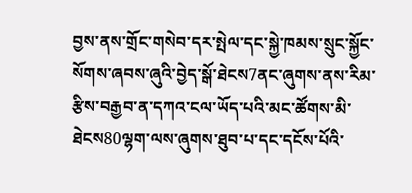བྱས་ནས་གྲོང་གསེབ་དར་སྤེལ་དང་སྐྱེ་ཁམས་སྲུང་སྐྱོང་སོགས་ཞབས་ཞུའི་བྱེད་སྒོ་ཐེངས7ནང་ཞུགས་ནས་རིམ་རྩིས་བརྒྱབ་ན་དཀའ་ངལ་ཡོད་པའི་མང་ཚོགས་མི་ཐེངས80ལྷག་ལས་ཞུགས་ཐུབ་པ་དང་དངོས་པོའི་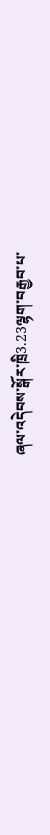ཞལ་འདེབས་སྒོར་ཁྲི3.23ལྷག་བརྒྱབ་པ་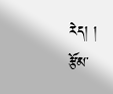རེད། །
རྩོམ་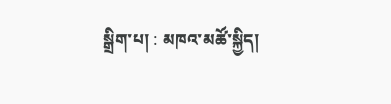སྒྲིག་པ། : མཁའ་མཚོ་སྐྱིད།